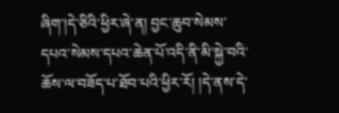ཞིག་།དེ་ཅིའི་ཕྱིར་ཞེ་ན། བྱང་ཆུབ་སེམས་དཔའ་སེམས་དཔའ་ཆེན་པོ་འདི་ནི་མི་སྐྱེ་བའི་ཆོས་ལ་བཟོད་པ་ཐོབ་པའི་ཕྱིར་རོ། །དེ་ནས་དེ་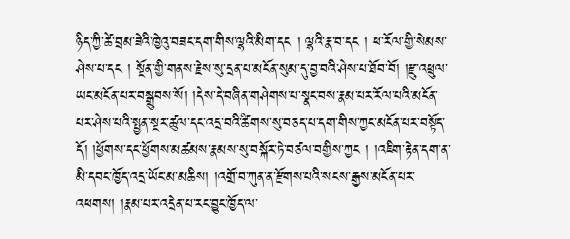ཉིད་ཀྱི་ཚེ་བྲམ་ཟེའི་ཁྱེའུ་བཟང་དག་གིས་ལྷའི་མིག་དང ། ལྷའི་རྣ་བ་དང ། ཕ་རོལ་གྱི་སེམས་ཤེས་པ་དང ། སྔོན་གྱི་གནས་རྗེས་སུ་དྲན་པ་མངོན་སུམ་དུ་བྱ་བའི་ཤེས་པ་ཐོབ་བོ། །རྫུ་འཕྲུལ་ཡང་མངོན་པར་བསྒྲུབས་སོ། །དེས་དེ་བཞིན་གཤེགས་པ་སྣང་བས་རྣམ་པར་རོལ་པའི་མངོན་པར་ཤེས་པའི་སྤྱན་སྔར་ཚུལ་དང་འདྲ་བའི་ཚིགས་སུ་བཅད་པ་དག་གིས་ཀྱང་མངོན་པར་བསྟོད་དོ། །ཕྱོགས་དང་ཕྱོགས་མཚམས་རྣམས་སུ་བསྐོར་ཏེ་བཙལ་བགྱིས་ཀྱང ། །འཇིག་རྟེན་དག་ན་མི་དབང་ཁྱོད་འདྲ་ཡོང་མ་མཆིས། །འགྲོ་བ་ཀུན་ན་རྫོགས་པའི་སངས་རྒྱས་མངོན་པར་འཕགས། །རྣམ་པར་འདྲེན་པ་རང་བྱུང་ཁྱོད་ལ་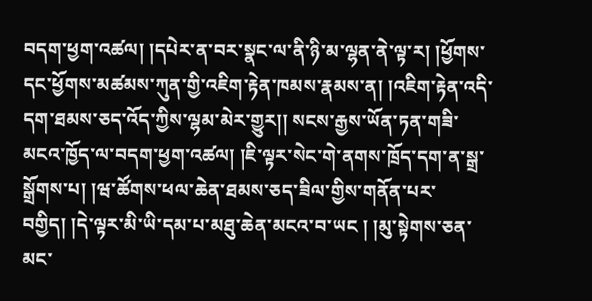བདག་ཕྱག་འཚལ། །དཔེར་ན་བར་སྣང་ལ་ནི་ཉི་མ་ལྷན་ནེ་ལྟ་ར། །ཕྱོགས་དང་ཕྱོགས་མཚམས་ཀུན་གྱི་འཇིག་རྟེན་ཁམས་རྣམས་ན། །འཇིག་རྟེན་འདི་དག་ཐམས་ཅད་འོད་ཀྱིས་ལྷམ་མེར་གྱུར།། སངས་རྒྱས་ཡོན་ཏན་གཟི་མངའ་ཁྱོད་ལ་བདག་ཕྱག་འཚལ། །ཇི་ལྟར་སེང་གེ་ནགས་ཁྲོད་དག་ན་སྒྲ་སྒྲོགས་པ། །ཝ་ཚོགས་ཕལ་ཆེན་ཐམས་ཅད་ཟིལ་གྱིས་གནོན་པར་བགྱིད། །དེ་ལྟར་མི་ཡི་དམ་པ་མཐུ་ཆེན་མངའ་བ་ཡང ། །མུ་སྟེགས་ཅན་མང་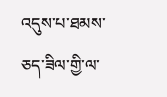འདུས་པ་ཐམས་ཅད་ཟིལ་གྱི་ལ་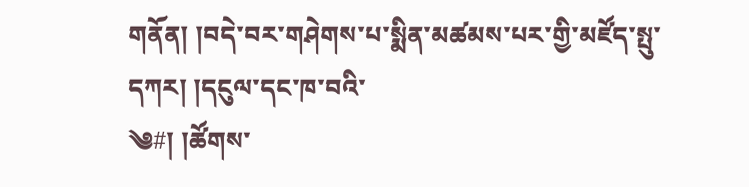གནོན། །བདེ་བར་གཤེགས་པ་སྨིན་མཚམས་པར་གྱི་མཛོད་སྤུ་དཀར། །དངུལ་དང་ཁ་བའི་
༄#། །ཚོགས་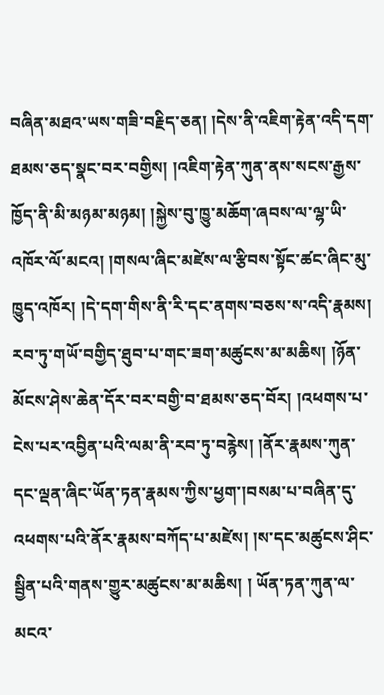བཞིན་མཐའ་ཡས་གཟི་བརྗིད་ཅན། །དེས་ནི་འཇིག་རྟེན་འདི་དག་ཐམས་ཅད་སྣང་བར་བགྱིས། །འཇིག་རྟེན་ཀུན་ནས་སངས་རྒྱས་ཁྱོད་ནི་མི་མཉམ་མཉམ། །སྐྱེས་བུ་ཁྱུ་མཆོག་ཞབས་ལ་ལྷ་ཡི་འཁོར་ལོ་མངའ། །གསལ་ཞིང་མཛེས་ལ་རྩིབས་སྟོང་ཚང་ཞིང་མུ་ཁྱུད་འཁོར། །དེ་དག་གིས་ནི་རི་དང་ནགས་བཅས་ས་འདི་རྣམས། རབ་ཏུ་གཡོ་བགྱིད་ཐུབ་པ་གང་ཟག་མཚུངས་མ་མཆིས། །ཉོན་མོངས་ཤེས་ཆེན་དོར་བར་བགྱི་བ་ཐམས་ཅད་བོར། །འཕགས་པ་ངེས་པར་འབྱིན་པའི་ལམ་ནི་རབ་ཏུ་བརྙེས། །ནོར་རྣམས་ཀུན་དང་ལྡན་ཞིང་ཡོན་ཏན་རྣམས་ཀྱིས་ཕྱག་།བསམ་པ་བཞིན་དུ་འཕགས་པའི་ནོར་རྣམས་བཀོད་པ་མཛེས། །ས་དང་མཚུངས་ཤིང་སྦྱིན་པའི་གནས་གྱུར་མཚུངས་མ་མཆིས། ། ཡོན་ཏན་ཀུན་ལ་མངའ་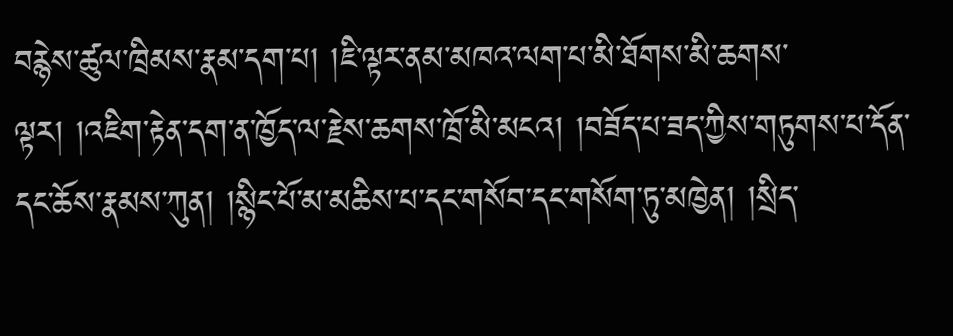བརྙེས་ཚུལ་ཁྲིམས་རྣམ་དག་པ། །ཇི་ལྟར་ནམ་མཁའ་ལག་པ་མི་ཐོགས་མི་ཆགས་ལྟར། །འཇིག་རྟེན་དག་ན་ཁྱོད་ལ་རྗེས་ཆགས་ཁྲོ་མི་མངའ། །བཟོད་པ་ཟད་ཀྱིས་གཏུགས་པ་དོན་དང་ཆོས་རྣམས་ཀུན། །སྙིང་པོ་མ་མཆིས་པ་དང་གསོབ་དང་གསོག་ཏུ་མཁྱེན། །སྲིད་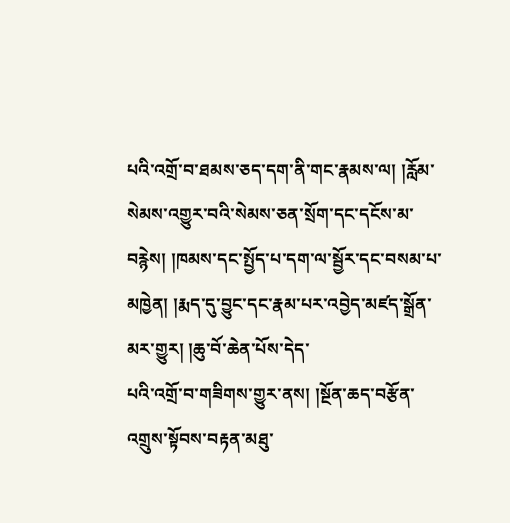པའི་འགྲོ་བ་ཐམས་ཅད་དག་ནི་གང་རྣམས་ལ། །རློམ་སེམས་འགྱུར་བའི་སེམས་ཅན་སྲོག་དང་དངོས་མ་བརྙེས། །ཁམས་དང་སྤྱོད་པ་དག་ལ་སྦྱོར་དང་བསམ་པ་མཁྱེན། །རྨད་དུ་བྱུང་དང་རྣམ་པར་འབྱེད་མཛད་སྒྲོན་མར་གྱུར། །ཆུ་བོ་ཆེན་པོས་དེད་
པའི་འགྲོ་བ་གཟིགས་གྱུར་ནས། །སྔོན་ཆད་བརྩོན་འགྲུས་སྟོབས་བརྟན་མཐུ་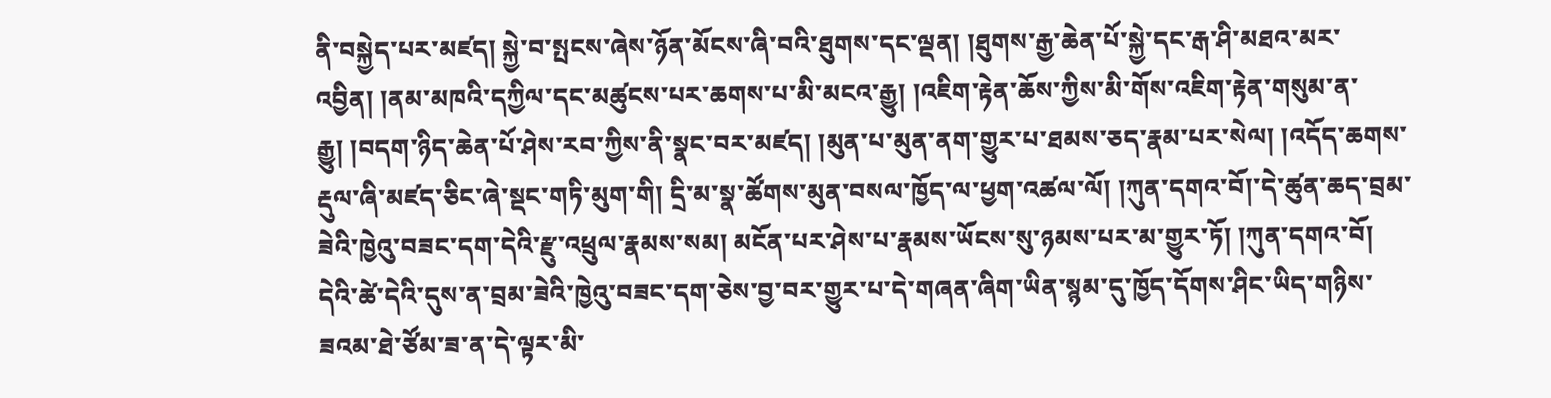ནི་བསྐྱེད་པར་མཛད། སྐྱེ་བ་སྤངས་ཞེས་ཉོན་མོངས་ཞི་བའི་ཐུགས་དང་ལྡན། །ཐུགས་རྒྱ་ཆེན་པོ་སྐྱེ་དང་རྒ་ཤི་མཐའ་མར་འབྱིན། །ནམ་མཁའི་དཀྱིལ་དང་མཚུངས་པར་ཆགས་པ་མི་མངའ་རྒྱུ། །འཇིག་རྟེན་ཆོས་ཀྱིས་མི་གོས་འཇིག་རྟེན་གསུམ་ན་རྒྱུ། །བདག་ཉིད་ཆེན་པོ་ཤེས་རབ་ཀྱིས་ནི་སྣང་བར་མཛད། །མུན་པ་མུན་ནག་གྱུར་པ་ཐམས་ཅད་རྣམ་པར་སེལ། །འདོད་ཆགས་རྡུལ་ཞི་མཛད་ཅིང་ཞེ་སྡང་གཏི་མུག་གི། དྲི་མ་སྣ་ཚོགས་མུན་བསལ་ཁྱོད་ལ་ཕྱག་འཚལ་ལོ། །ཀུན་དགའ་བོ།་དེ་ཚུན་ཆད་བྲམ་ཟེའི་ཁྱེའུ་བཟང་དག་དེའི་རྫུ་འཕྲུལ་རྣམས་སམ། མངོན་པར་ཤེས་པ་རྣམས་ཡོངས་སུ་ཉམས་པར་མ་གྱུར་ཏོ། །ཀུན་དགའ་བོ། དེའི་ཚེ་དེའི་དུས་ན་བྲམ་ཟེའི་ཁྱེའུ་བཟང་དག་ཅེས་བྱ་བར་གྱུར་པ་དེ་གཞན་ཞིག་ཡིན་སྙམ་དུ་ཁྱོད་དོགས་ཤིང་ཡིད་གཉིས་ཟའམ་ཐེ་ཙོམ་ཟ་ན་དེ་ལྟར་མི་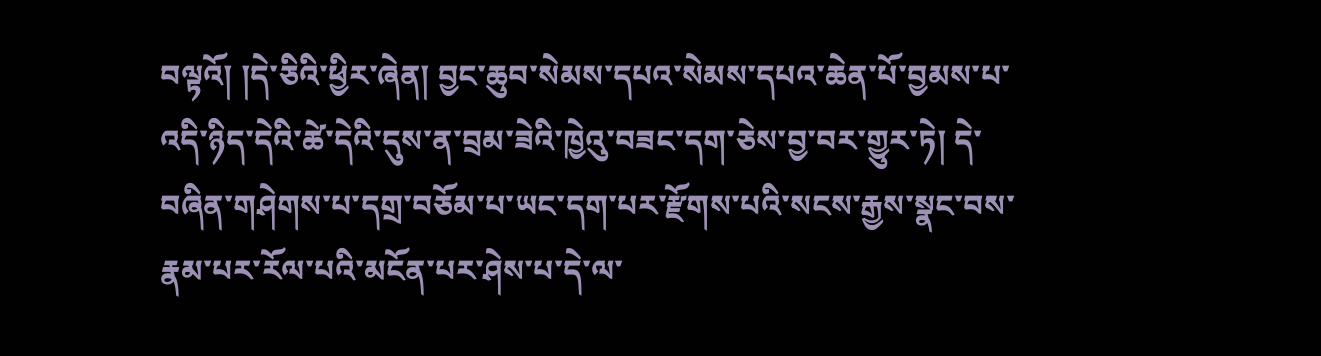བལྟའོ། །དེ་ཅིའི་ཕྱིར་ཞེན། བྱང་ཆུབ་སེམས་དཔའ་སེམས་དཔའ་ཆེན་པོ་བྱམས་པ་འདི་ཉིད་དེའི་ཚེ་དེའི་དུས་ན་བྲམ་ཟེའི་ཁྱེའུ་བཟང་དག་ཅེས་བྱ་བར་གྱུར་ཏེ། དེ་བཞིན་གཤེགས་པ་དགྲ་བཅོམ་པ་ཡང་དག་པར་རྫོགས་པའི་སངས་རྒྱས་སྣང་བས་རྣམ་པར་རོལ་པའི་མངོན་པར་ཤེས་པ་དེ་ལ་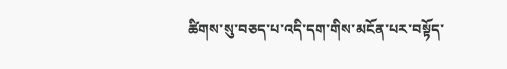ཚིགས་སུ་བཅད་པ་འདི་དག་གིས་མངོན་པར་བསྟོད་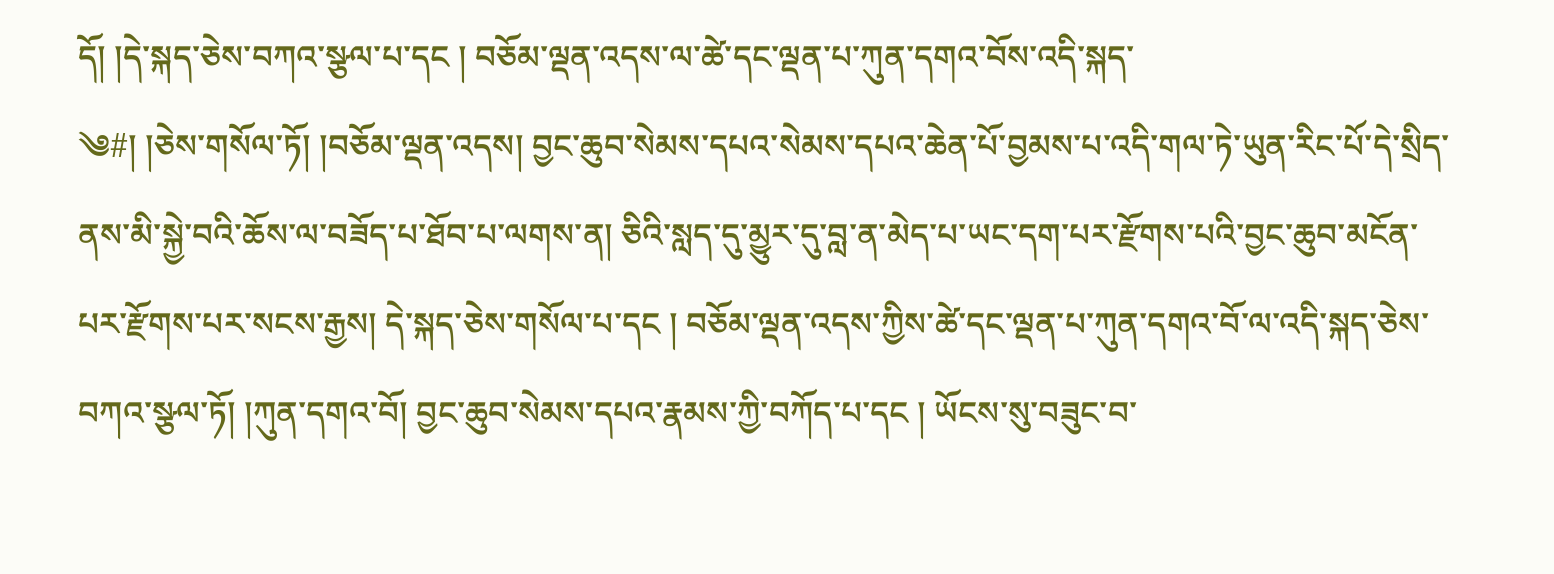དོ། །དེ་སྐད་ཅེས་བཀའ་སྩལ་པ་དང ། བཅོམ་ལྡན་འདས་ལ་ཚེ་དང་ལྡན་པ་ཀུན་དགའ་བོས་འདི་སྐད་
༄#། །ཅེས་གསོལ་ཏོ། །བཅོམ་ལྡན་འདས། བྱང་ཆུབ་སེམས་དཔའ་སེམས་དཔའ་ཆེན་པོ་བྱམས་པ་འདི་གལ་ཏེ་ཡུན་རིང་པོ་དེ་སྲིད་ནས་མི་སྐྱེ་བའི་ཆོས་ལ་བཟོད་པ་ཐོབ་པ་ལགས་ན། ཅིའི་སླད་དུ་མྱུར་དུ་བླ་ན་མེད་པ་ཡང་དག་པར་རྫོགས་པའི་བྱང་ཆུབ་མངོན་པར་རྫོགས་པར་སངས་རྒྱས། དེ་སྐད་ཅེས་གསོལ་པ་དང ། བཅོམ་ལྡན་འདས་ཀྱིས་ཚེ་དང་ལྡན་པ་ཀུན་དགའ་བོ་ལ་འདི་སྐད་ཅེས་བཀའ་སྩལ་ཏོ། །ཀུན་དགའ་བོ། བྱང་ཆུབ་སེམས་དཔའ་རྣམས་ཀྱི་བཀོད་པ་དང ། ཡོངས་སུ་བཟུང་བ་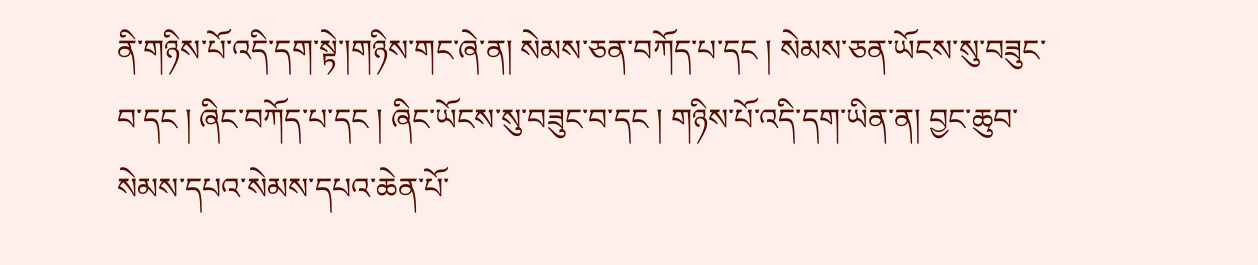ནི་གཉིས་པོ་འདི་དག་སྟེ་།གཉིས་གང་ཞེ་ན། སེམས་ཅན་བཀོད་པ་དང ། སེམས་ཅན་ཡོངས་སུ་བཟུང་བ་དང ། ཞིང་བཀོད་པ་དང ། ཞིང་ཡོངས་སུ་བཟུང་བ་དང ། གཉིས་པོ་འདི་དག་ཡིན་ན། བྱང་ཆུབ་སེམས་དཔའ་སེམས་དཔའ་ཆེན་པོ་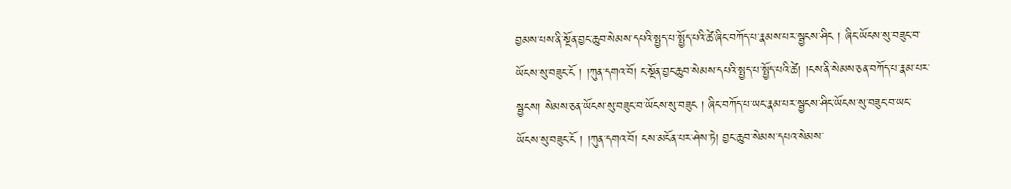བྱམས་པས་ནི་སྔོན་བྱང་ཆུབ་སེམས་དཔའི་སྤྱད་པ་སྤྱོད་པའི་ཚེ་ཞིང་བཀོད་པ་རྣམས་པར་སྦྱངས་ཤིང ། ཞིང་ཡོངས་སུ་བཟུང་བ་ཡོངས་སུ་བཟུང་ངོ ། །ཀུན་དགའ་བོ། ང་སྔོན་བྱང་ཆུབ་སེམས་དཔའི་སྤྱད་པ་སྤྱོད་པའི་ཚེ། །ངས་ནི་སེམས་ཅན་བཀོད་པ་རྣམ་པར་སྦྱངས། སེམས་ཅན་ཡོངས་སུ་བཟུང་བ་ཡོངས་སུ་བཟུང ། ཞིང་བཀོད་པ་ཡང་རྣམ་པར་སྦྱངས་ཤིང་ཡོངས་སུ་བཟུང་བ་ཡང་ཡོངས་སུ་བཟུང་ངོ ། །ཀུན་དགའ་བོ། ངས་མངོན་པར་ཤེས་ཏེ། བྱང་ཆུབ་སེམས་དཔའ་སེམས་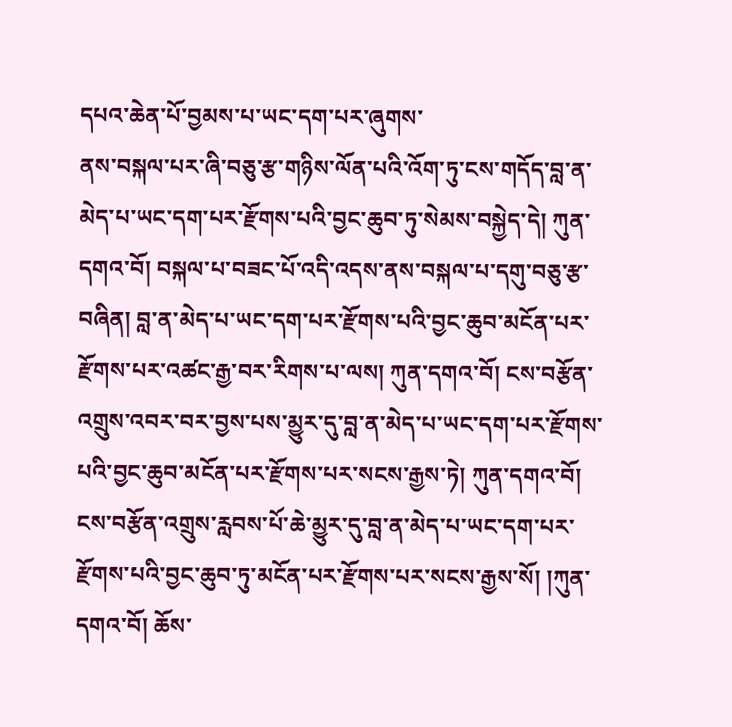དཔའ་ཆེན་པོ་བྱམས་པ་ཡང་དག་པར་ཞུགས་
ནས་བསྐལ་པར་ཞི་བཅུ་རྩ་གཉིས་ལོན་པའི་འོག་ཏུ་ངས་གདོད་བླ་ན་མེད་པ་ཡང་དག་པར་རྫོགས་པའི་བྱང་ཆུབ་ཏུ་སེམས་བསྐྱེད་དེ། ཀུན་དགའ་བོ། བསྐལ་པ་བཟང་པོ་འདི་འདས་ནས་བསྐལ་པ་དགུ་བཅུ་རྩ་བཞིན། བླ་ན་མེད་པ་ཡང་དག་པར་རྫོགས་པའི་བྱང་ཆུབ་མངོན་པར་རྫོགས་པར་འཚང་རྒྱ་བར་རིགས་པ་ལས། ཀུན་དགའ་བོ། ངས་བརྩོན་འགྲུས་འབར་བར་བྱས་པས་མྱུར་དུ་བླ་ན་མེད་པ་ཡང་དག་པར་རྫོགས་པའི་བྱང་ཆུབ་མངོན་པར་རྫོགས་པར་སངས་རྒྱས་ཏེ། ཀུན་དགའ་བོ། ངས་བརྩོན་འགྲུས་རླབས་པོ་ཆེ་མྱུར་དུ་བླ་ན་མེད་པ་ཡང་དག་པར་རྫོགས་པའི་བྱང་ཆུབ་ཏུ་མངོན་པར་རྫོགས་པར་སངས་རྒྱས་སོ། །ཀུན་དགའ་བོ། ཆོས་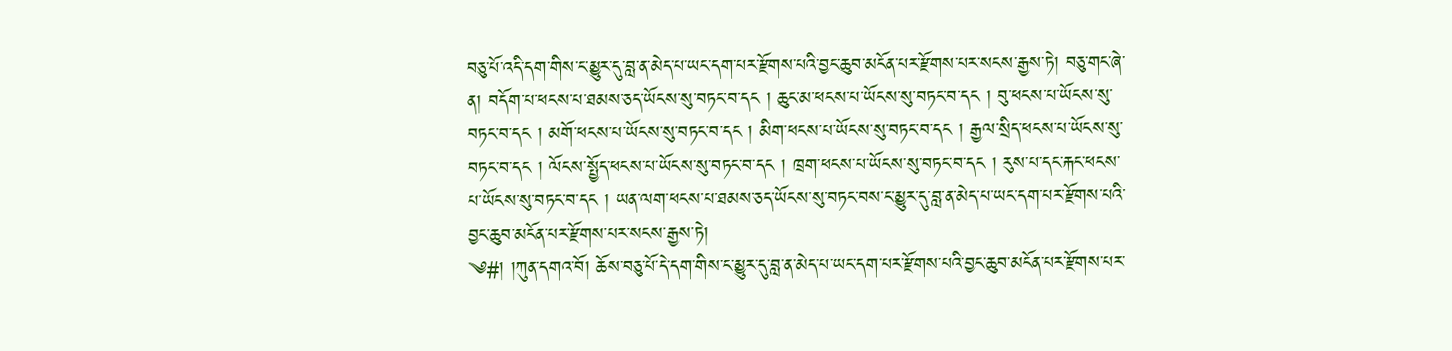བཅུ་པོ་འདི་དག་གིས་ང་མྱུར་དུ་བླ་ན་མེད་པ་ཡང་དག་པར་རྫོགས་པའི་བྱང་ཆུབ་མངོན་པར་རྫོགས་པར་སངས་རྒྱས་ཏེ། བཅུ་གང་ཞེ་ན། བདོག་པ་ཕངས་པ་ཐམས་ཅད་ཡོངས་སུ་བཏང་བ་དང ། ཆུང་མ་ཕངས་པ་ཡོངས་སུ་བཏང་བ་དང ། བུ་ཕངས་པ་ཡོངས་སུ་བཏང་བ་དང ། མགོ་ཕངས་པ་ཡོངས་སུ་བཏང་བ་དང ། མིག་ཕངས་པ་ཡོངས་སུ་བཏང་བ་དང ། རྒྱལ་སྲིད་ཕངས་པ་ཡོངས་སུ་བཏང་བ་དང ། ལོངས་སྤྱོད་ཕངས་པ་ཡོངས་སུ་བཏང་བ་དང ། ཁྲག་ཕངས་པ་ཡོངས་སུ་བཏང་བ་དང ། རུས་པ་དང་རྐང་ཕངས་པ་ཡོངས་སུ་བཏང་བ་དང ། ཡན་ལག་ཕངས་པ་ཐམས་ཅད་ཡོངས་སུ་བཏང་བས་ང་མྱུར་དུ་བླ་ན་མེད་པ་ཡང་དག་པར་རྫོགས་པའི་བྱང་ཆུབ་མངོན་པར་རྫོགས་པར་སངས་རྒྱས་ཏེ།
༄#། །ཀུན་དགའ་བོ། ཆོས་བཅུ་པོ་དེ་དག་གིས་ང་མྱུར་དུ་བླ་ན་མེད་པ་ཡང་དག་པར་རྫོགས་པའི་བྱང་ཆུབ་མངོན་པར་རྫོགས་པར་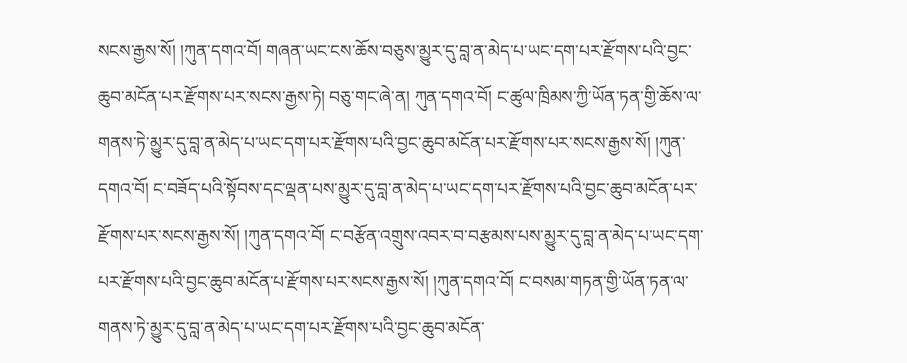སངས་རྒྱས་སོ། །ཀུན་དགའ་བོ། གཞན་ཡང་ངས་ཆོས་བཅུས་མྱུར་དུ་བླ་ན་མེད་པ་ཡང་དག་པར་རྫོགས་པའི་བྱང་ཆུབ་མངོན་པར་རྫོགས་པར་སངས་རྒྱས་ཏེ། བཅུ་གང་ཞེ་ན། ཀུན་དགའ་བོ། ང་ཚུལ་ཁྲིམས་ཀྱི་ཡོན་ཏན་གྱི་ཆོས་ལ་གནས་ཏེ་མྱུར་དུ་བླ་ན་མེད་པ་ཡང་དག་པར་རྫོགས་པའི་བྱང་ཆུབ་མངོན་པར་རྫོགས་པར་སངས་རྒྱས་སོ། །ཀུན་དགའ་བོ། ང་བཟོད་པའི་སྟོབས་དང་ལྡན་པས་མྱུར་དུ་བླ་ན་མེད་པ་ཡང་དག་པར་རྫོགས་པའི་བྱང་ཆུབ་མངོན་པར་རྫོགས་པར་སངས་རྒྱས་སོ། །ཀུན་དགའ་བོ། ང་བརྩོན་འགྲུས་འབར་བ་བརྩམས་པས་མྱུར་དུ་བླ་ན་མེད་པ་ཡང་དག་པར་རྫོགས་པའི་བྱང་ཆུབ་མངོན་པ་རྫོགས་པར་སངས་རྒྱས་སོ། །ཀུན་དགའ་བོ། ང་བསམ་གཏན་གྱི་ཡོན་ཏན་ལ་གནས་ཏེ་མྱུར་དུ་བླ་ན་མེད་པ་ཡང་དག་པར་རྫོགས་པའི་བྱང་ཆུབ་མངོན་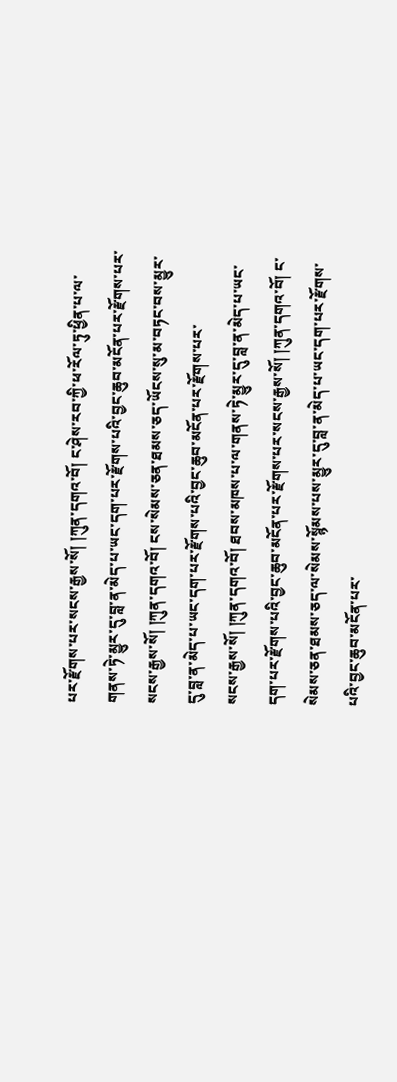པར་རྫོགས་པར་སངས་རྒྱས་སོ། །ཀུན་དགའ་བོ། ང་ཤེས་རབ་ཀྱི་ཕ་རོལ་ཏུ་ཕྱིན་པ་ལ་གནས་ཏེ་མྱུར་དུ་བླ་ན་མེད་པ་ཡང་དག་པར་རྫོགས་པའི་བྱང་ཆུབ་མངོན་པར་རྫོགས་པར་སངས་རྒྱས་སོ། །ཀུན་དགའ་བོ། ངས་སེམས་ཅན་ཐམས་ཅད་ཡོངས་སུ་མ་བཏང་བས་མྱུར་དུ་བླ་ན་མེད་པ་ཡང་དག་པར་རྫོགས་པའི་བྱང་ཆུབ་མངོན་པར་རྫོགས་པར་
སངས་རྒྱས་སོ། །ཀུན་དགའ་བོ། ཐབས་མཁས་པ་ལ་གནས་ཏེ་མྱུར་དུ་བླ་ན་མེད་པ་ཡང་དག་པར་རྫོགས་པའི་བྱང་ཆུབ་མངོན་པར་རྫོགས་པར་སངས་རྒྱས་སོ། །ཀུན་དགའ་བོ། ང་སེམས་ཅན་ཐམས་ཅད་ལ་སེམས་སྙོམས་པས་མྱུར་དུ་བླ་ན་མེད་པ་ཡང་དག་པར་རྫོགས་པའི་བྱང་ཆུབ་མངོན་པར་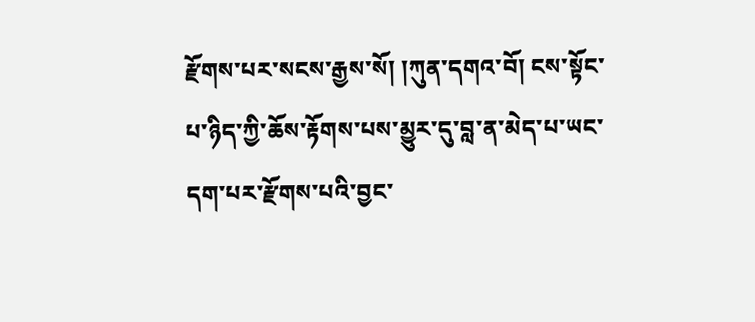རྫོགས་པར་སངས་རྒྱས་སོ། །ཀུན་དགའ་བོ། ངས་སྟོང་པ་ཉིད་ཀྱི་ཆོས་རྟོགས་པས་མྱུར་དུ་བླ་ན་མེད་པ་ཡང་དག་པར་རྫོགས་པའི་བྱང་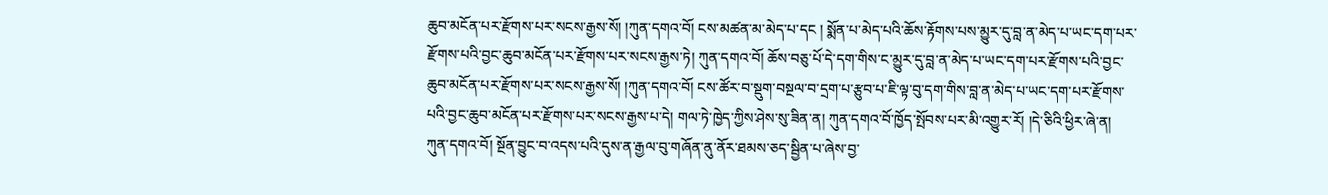ཆུབ་མངོན་པར་རྫོགས་པར་སངས་རྒྱས་སོ། །ཀུན་དགའ་བོ། ངས་མཚན་མ་མེད་པ་དང ། སྨོན་པ་མེད་པའི་ཆོས་རྟོགས་པས་མྱུར་དུ་བླ་ན་མེད་པ་ཡང་དག་པར་རྫོགས་པའི་བྱང་ཆུབ་མངོན་པར་རྫོགས་པར་སངས་རྒྱས་ཏེ། ཀུན་དགའ་བོ། ཆོས་བཅུ་པོ་དེ་དག་གིས་ང་མྱུར་དུ་བླ་ན་མེད་པ་ཡང་དག་པར་རྫོགས་པའི་བྱང་ཆུབ་མངོན་པར་རྫོགས་པར་སངས་རྒྱས་སོ། །ཀུན་དགའ་བོ། ངས་ཚོར་བ་སྡུག་བསྔལ་བ་དྲག་པ་རྩུབ་པ་ཇི་ལྟ་བུ་དག་གིས་བླ་ན་མེད་པ་ཡང་དག་པར་རྫོགས་པའི་བྱང་ཆུབ་མངོན་པར་རྫོགས་པར་སངས་རྒྱས་པ་དེ། གལ་ཏེ་ཁྱེད་ཀྱིས་ཤེས་སུ་ཟིན་ན། ཀུན་དགའ་བོ་ཁྱོད་སྤོབས་པར་མི་འགྱུར་རོ། །དེ་ཅིའི་ཕྱིར་ཞེ་ན། ཀུན་དགའ་བོ། སྔོན་བྱུང་བ་འདས་པའི་དུས་ན་རྒྱལ་བུ་གཞོན་ནུ་ནོར་ཐམས་ཅད་སྦྱིན་པ་ཞེས་བྱ་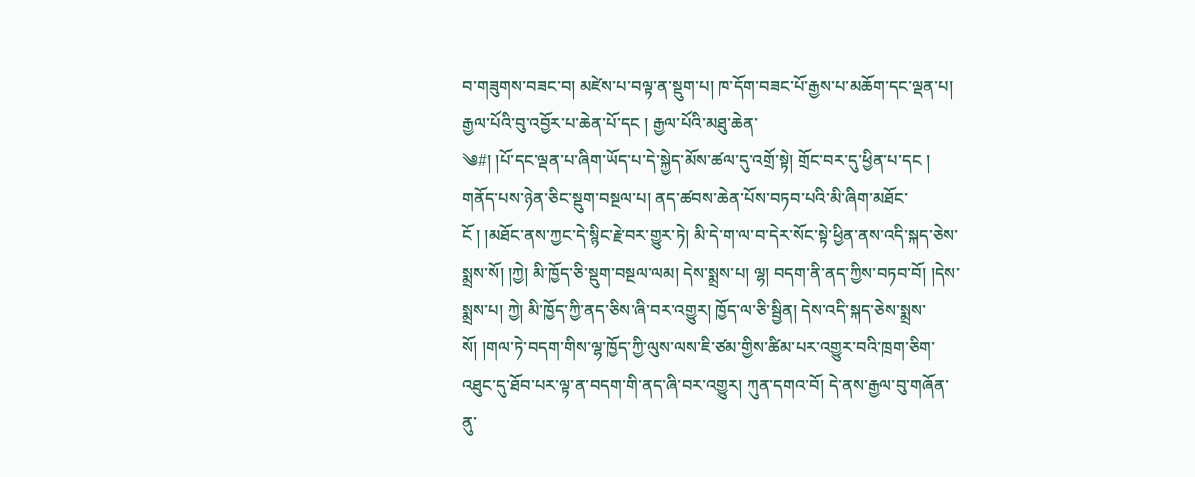བ་གཟུགས་བཟང་བ། མཛེས་པ་བལྟ་ན་སྡུག་པ། ཁ་དོག་བཟང་པོ་རྒྱས་པ་མཆོག་དང་ལྡན་པ། རྒྱལ་པོའི་བུ་འབྱོར་པ་ཆེན་པོ་དང ། རྒྱལ་པོའི་མཐུ་ཆེན་
༄#། །པོ་དང་ལྡན་པ་ཞིག་ཡོད་པ་དེ་སྐྱེད་མོས་ཚལ་དུ་འགྲོ་སྟེ། གྲོང་བར་དུ་ཕྱིན་པ་དང ། གནོད་པས་ཉེན་ཅིང་སྡུག་བསྔལ་པ། ནད་ཚབས་ཆེན་པོས་བཏབ་པའི་མི་ཞིག་མཐོང་ངོ ། །མཐོང་ནས་ཀྱང་དེ་སྙིང་རྗེ་བར་གྱུར་ཏེ། མི་དེ་ག་ལ་བ་དེར་སོང་སྟེ་ཕྱིན་ནས་འདི་སྐད་ཅེས་སྨྲས་སོ། །ཀྱེ། མི་ཁྱོད་ཅི་སྡུག་བསྔལ་ལམ། དེས་སྨྲས་པ། ལྷ། བདག་ནི་ནད་ཀྱིས་བཏབ་བོ། །དེས་སྨྲས་པ། ཀྱེ། མི་ཁྱོད་ཀྱི་ནད་ཅིས་ཞི་བར་འགྱུར། ཁྱོད་ལ་ཅི་སྦྱིན། དེས་འདི་སྐད་ཅེས་སྨྲས་སོ། །གལ་ཏེ་བདག་གིས་ལྷ་ཁྱོད་ཀྱི་ལུས་ལས་ཇི་ཙམ་གྱིས་ཚིམ་པར་འགྱུར་བའི་ཁྲག་ཅིག་འཐུང་དུ་ཐོབ་པར་ལྟ་ན་བདག་གི་ནད་ཞི་བར་འགྱུར། ཀུན་དགའ་བོ། དེ་ནས་རྒྱལ་བུ་གཞོན་ནུ་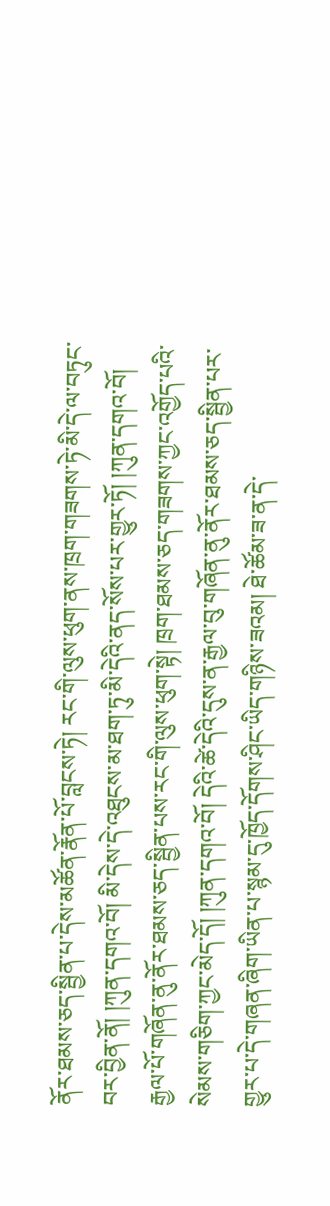ནོར་ཐམས་ཅད་སྦྱིན་པ་དེས་མཚོན་རྣོན་པོ་བླངས་ཏེ། རང་གི་ལུས་ཕུག་ནས་ཁྲག་གཟགས་ཏེ་མི་དེ་ལ་བཏུང་བར་བྱིན་ནོ། །ཀུན་དགའ་བོ། མི་དེས་དེ་འཐུངས་མ་ཐག་ཏུ་མི་དེའི་ནད་སོས་པར་གྱུར་ཏོ། །ཀུན་དགའ་བོ། རྒྱལ་པོ་གཞོན་ནུ་ནོར་ཐམས་ཅད་སྦྱིན་པས་རང་གི་ལུས་ཕུག་སྟེ། ཁྲག་ཐམས་ཅད་གཟགས་ཀྱང་འགྱོད་པའི་སེམས་གཅིག་ཀྱང་མེད་དོ། །ཀུན་དགའ་བོ། དེའི་ཚེ་དེའི་དུས་ན་རྒྱལ་བུ་གཞོན་ནུ་ནོར་ཐམས་ཅད་སྦྱིན་པར་གྱུར་པ་དེ་གཞན་ཞིག་ཡིན་པ་སྙམ་དུ་ཁྱོད་དོགས་ཤིང་ཡིད་གཉིས་ཟའམ། ཐེ་ཚོམ་ཟ་ན་དེ་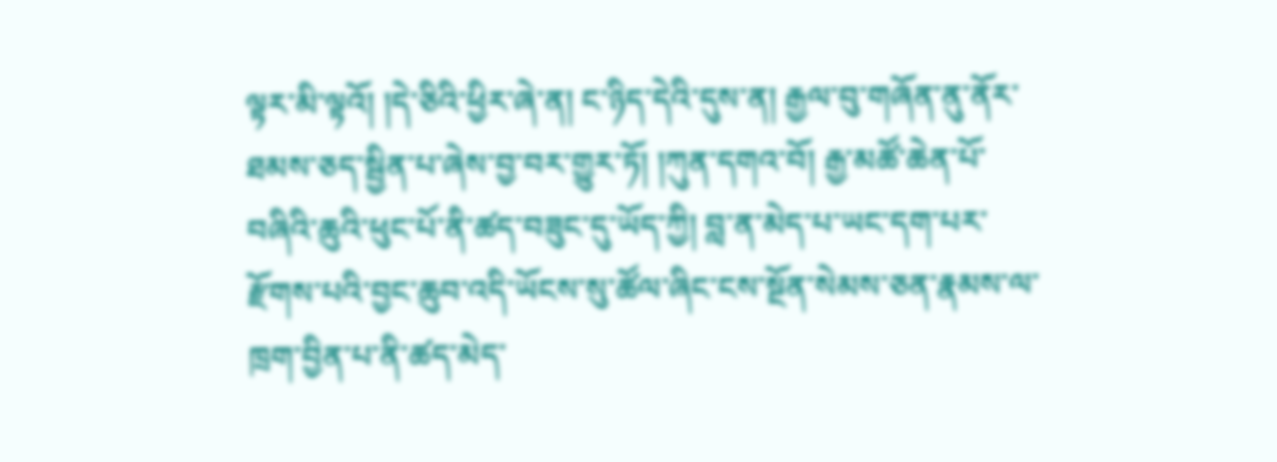ལྟར་མི་ལྟའོ། །དེ་ཅིའི་ཕྱིར་ཞེ་ན། ང་ཉིད་དེའི་དུས་ན། རྒྱལ་བུ་གཞོན་ནུ་ནོར་
ཐམས་ཅད་སྦྱིན་པ་ཞེས་བྱ་བར་གྱུར་ཏོ། །ཀུན་དགའ་བོ། རྒྱ་མཚོ་ཆེན་པོ་བཞིའི་ཆུའི་ཕུང་པོ་ནི་ཚད་བཟུང་དུ་ཡོད་ཀྱི། བླ་ན་མེད་པ་ཡང་དག་པར་རྫོགས་པའི་བྱང་ཆུབ་འདི་ཡོངས་སུ་ཚོལ་ཞིང་ངས་སྔོན་སེམས་ཅན་རྣམས་ལ་ཁྲག་བྱིན་པ་ནི་ཚད་མེད་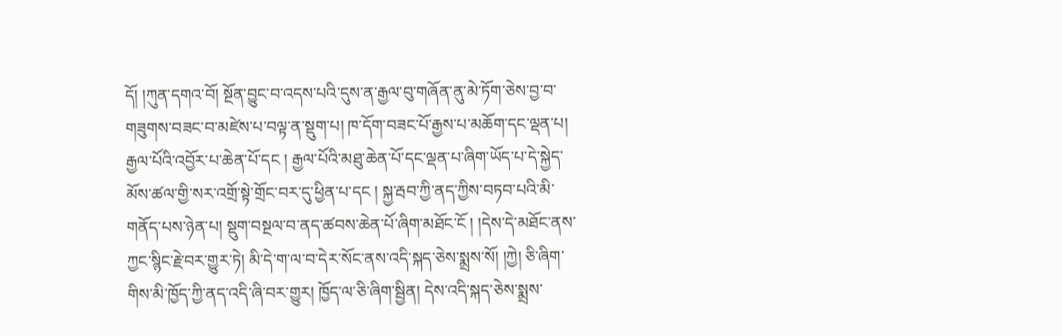དོ། །ཀུན་དགའ་བོ། སྔོན་བྱུང་བ་འདས་པའི་དུས་ན་རྒྱལ་བུ་གཞོན་ནུ་མེ་ཏོག་ཅེས་བྱ་བ་གཟུགས་བཟང་བ་མཛེས་པ་བལྟ་ན་སྡུག་པ། ཁ་དོག་བཟང་པོ་རྒྱས་པ་མཆོག་དང་ལྡན་པ། རྒྱལ་པོའི་འབྱོར་པ་ཆེན་པོ་དང ། རྒྱལ་པོའི་མཐུ་ཆེན་པོ་དང་ལྡན་པ་ཞིག་ཡོད་པ་དེ་སྐྱེད་མོས་ཚལ་གྱི་སར་འགྲོ་སྟེ་གྲོང་བར་དུ་ཕྱིན་པ་དང ། སྐྱ་རྦབ་ཀྱི་ནད་ཀྱིས་བཏབ་པའི་མི་གནོད་པས་ཉེན་པ། སྡུག་བསྔལ་བ་ནད་ཚབས་ཆེན་པོ་ཞིག་མཐོང་ངོ ། །དེས་དེ་མཐོང་ནས་ཀྱང་སྙིང་རྗེ་བར་གྱུར་ཏེ། མི་དེ་ག་ལ་བ་དེར་སོང་ནས་འདི་སྐད་ཅེས་སྨྲས་སོ། །ཀྱེ། ཅི་ཞིག་གིས་མི་ཁྱོད་ཀྱི་ནད་འདི་ཞི་བར་གྱུར། ཁྱོད་ལ་ཅི་ཞིག་སྦྱིན། དེས་འདི་སྐད་ཅེས་སྨྲས་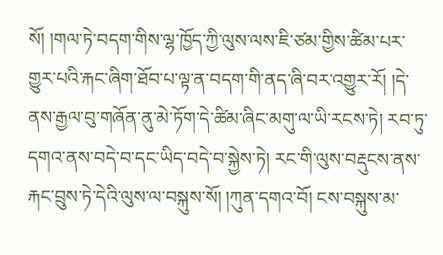སོ། །གལ་ཏེ་བདག་གིས་ལྷ་ཁྱོད་ཀྱི་ལུས་ལས་ཇི་ཙམ་གྱིས་ཚིམ་པར་གྱུར་པའི་རྐང་ཞིག་ཐོབ་པ་ལྟ་ན་བདག་གི་ནད་ཞི་བར་འགྱུར་རོ། །དེ་ནས་རྒྱལ་བུ་གཞོན་ནུ་མེ་ཏོག་དེ་ཚིམ་ཞིང་མགུ་ལ་ཡི་རངས་ཏེ། རབ་ཏུ་དགའ་ནས་བདེ་བ་དང་ཡིད་བདེ་བ་སྐྱེས་ཏེ། རང་གི་ལུས་བརྡུངས་ནས་རྐང་བྲུས་ཏེ་དེའི་ལུས་ལ་བསྐུས་སོ། །ཀུན་དགའ་བོ། ངས་བསྐུས་མ་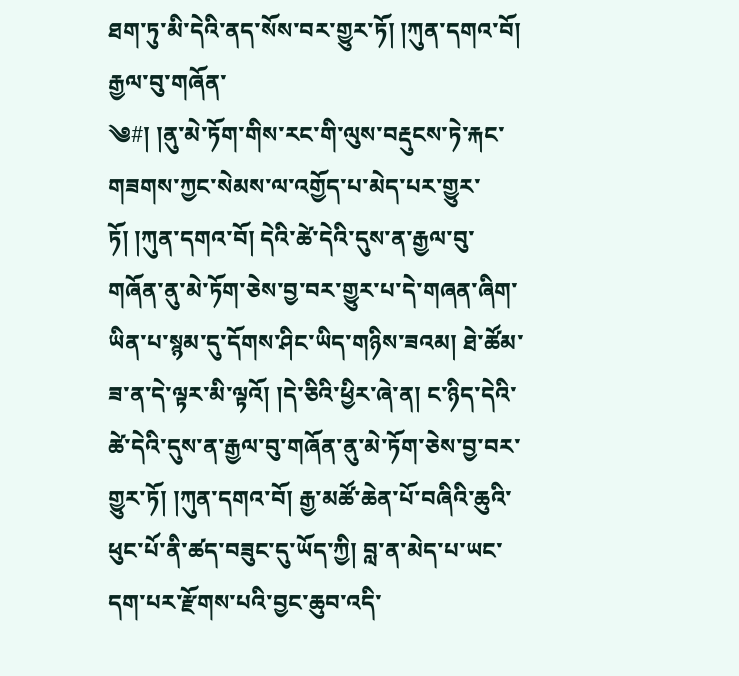ཐག་ཏུ་མི་དེའི་ནད་སོས་བར་གྱུར་ཏོ། །ཀུན་དགའ་བོ། རྒྱལ་བུ་གཞོན་
༄#། །ནུ་མེ་ཏོག་གིས་རང་གི་ལུས་བརྡུངས་ཏེ་རྐང་གཟགས་ཀྱང་སེམས་ལ་འགྱོད་པ་མེད་པར་གྱུར་ཏོ། །ཀུན་དགའ་བོ། དེའི་ཚེ་དེའི་དུས་ན་རྒྱལ་བུ་གཞོན་ནུ་མེ་ཏོག་ཅེས་བྱ་བར་གྱུར་པ་དེ་གཞན་ཞིག་ཡིན་པ་སྙམ་དུ་དོགས་ཤིང་ཡིད་གཉིས་ཟའམ། ཐེ་ཚོམ་ཟ་ན་དེ་ལྟར་མི་ལྟའོ། །དེ་ཅིའི་ཕྱིར་ཞེ་ན། ང་ཉིད་དེའི་ཚེ་དེའི་དུས་ན་རྒྱལ་བུ་གཞོན་ནུ་མེ་ཏོག་ཅེས་བྱ་བར་གྱུར་ཏོ། །ཀུན་དགའ་བོ། རྒྱ་མཚོ་ཆེན་པོ་བཞིའི་ཆུའི་ཕུང་པོ་ནི་ཚད་བཟུང་དུ་ཡོད་ཀྱི། བླ་ན་མེད་པ་ཡང་དག་པར་རྫོགས་པའི་བྱང་ཆུབ་འདི་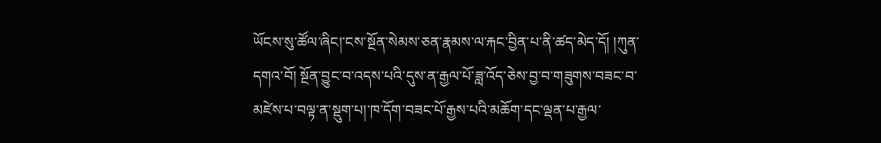ཡོངས་སུ་ཚོལ་ཞིང།་ངས་སྔོན་སེམས་ཅན་རྣམས་ལ་རྐང་བྱིན་པ་ནི་ཚད་མེད་དོ། །ཀུན་དགའ་བོ། སྔོན་བྱུང་བ་འདས་པའི་དུས་ན་རྒྱལ་པོ་ཟླ་འོད་ཅེས་བྱ་བ་གཟུགས་བཟང་བ་མཛེས་པ་བལྟ་ན་སྡུག་པ།་ཁ་དོག་བཟང་པོ་རྒྱས་པའི་མཆོག་དང་ལྡན་པ་རྒྱལ་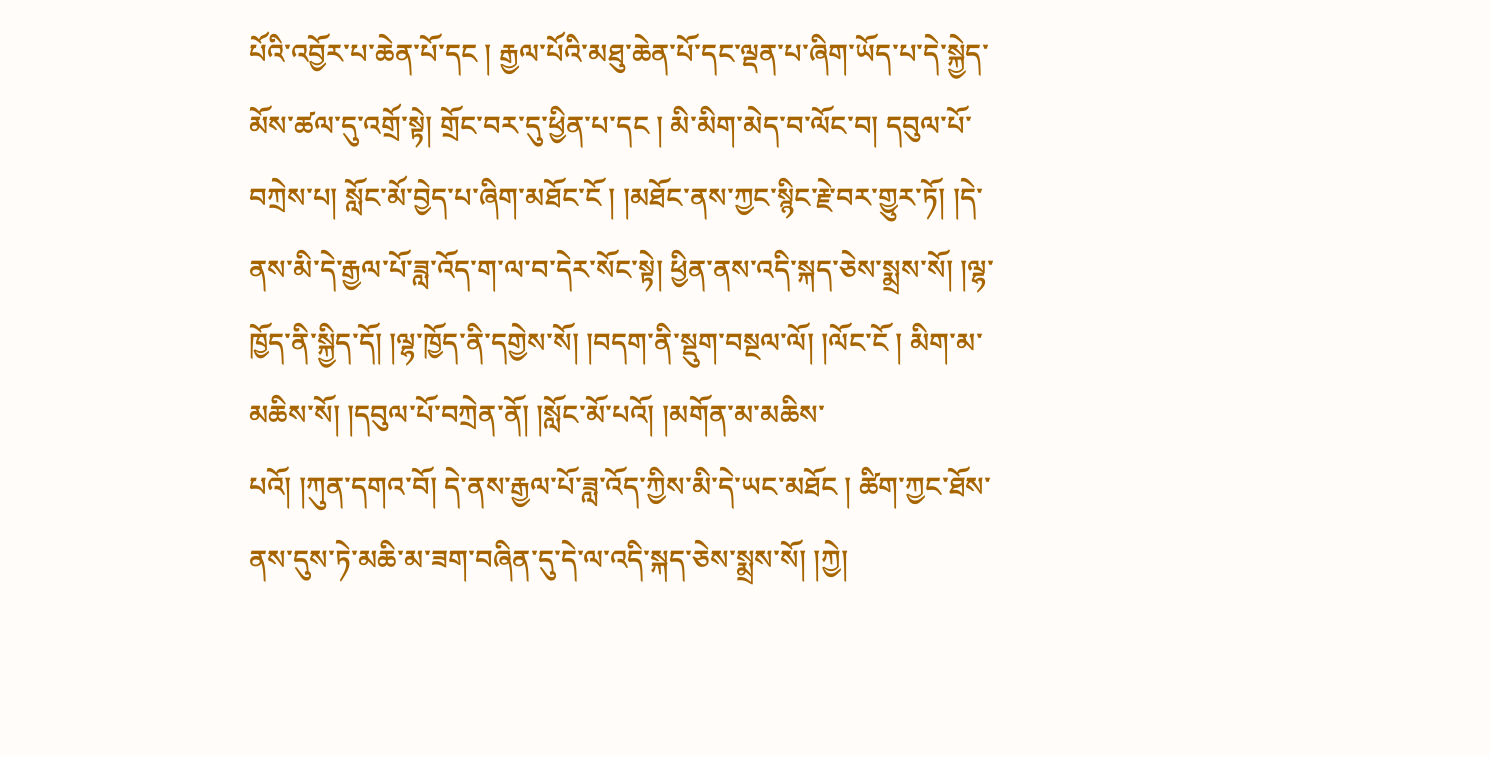པོའི་འབྱོར་པ་ཆེན་པོ་དང ། རྒྱལ་པོའི་མཐུ་ཆེན་པོ་དང་ལྡན་པ་ཞིག་ཡོད་པ་དེ་སྐྱེད་མོས་ཚལ་དུ་འགྲོ་སྟེ། གྲོང་བར་དུ་ཕྱིན་པ་དང ། མི་མིག་མེད་བ་ལོང་བ། དབུལ་པོ་བཀྲེས་པ། སློང་མོ་བྱེད་པ་ཞིག་མཐོང་ངོ ། །མཐོང་ནས་ཀྱང་སྙིང་རྗེ་བར་གྱུར་ཏོ། །དེ་ནས་མི་དེ་རྒྱལ་པོ་ཟླ་འོད་ག་ལ་བ་དེར་སོང་སྟེ། ཕྱིན་ནས་འདི་སྐད་ཅེས་སྨྲས་སོ། །ལྷ་ཁྱོད་ནི་སྐྱིད་དོ། །ལྷ་ཁྱོད་ནི་དགྱེས་སོ། །བདག་ནི་སྡུག་བསྔལ་ལོ། །ལོང་ངོ ། མིག་མ་མཆིས་སོ། །དབུལ་པོ་བཀྲེན་ནོ། །སློང་མོ་པའོ། །མགོན་མ་མཆིས་
པའོ། །ཀུན་དགའ་བོ། དེ་ནས་རྒྱལ་པོ་ཟླ་འོད་ཀྱིས་མི་དེ་ཡང་མཐོང ། ཚིག་ཀྱང་ཐོས་ནས་དུས་ཏེ་མཆི་མ་ཟག་བཞིན་དུ་དེ་ལ་འདི་སྐད་ཅེས་སྨྲས་སོ། །ཀྱེ།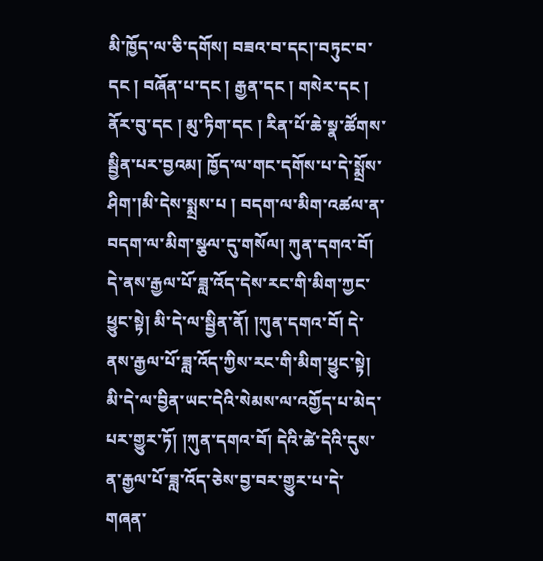མི་ཁྱོད་ལ་ཅི་དགོས། བཟའ་བ་དང།་བཏུང་བ་དང ། བཞོན་པ་དང ། རྒྱན་དང ། གསེར་དང ། ནོར་བུ་དང ། མུ་ཏིག་དང ། རིན་པོ་ཆེ་སྣ་ཚོགས་སྦྱིན་པར་བྱའམ། ཁྱོད་ལ་གང་དགོས་པ་དེ་སྨྲོས་ཤིག་།མི་དེས་སྨྲས་པ ། བདག་ལ་མིག་འཚལ་ན་བདག་ལ་མིག་སྩལ་དུ་གསོལ། ཀུན་དགའ་བོ། དེ་ནས་རྒྱལ་པོ་ཟླ་འོད་དེས་རང་གི་མིག་ཀྱང་ཕྱུང་སྟེ། མི་དེ་ལ་སྦྱིན་ནོ། །ཀུན་དགའ་བོ། དེ་ནས་རྒྱལ་པོ་ཟླ་འོད་ཀྱིས་རང་གི་མིག་ཕྱུང་སྟེ། མི་དེ་ལ་བྱིན་ཡང་དེའི་སེམས་ལ་འགྱོད་པ་མེད་པར་གྱུར་ཏོ། །ཀུན་དགའ་བོ། དེའི་ཚེ་དེའི་དུས་ན་རྒྱལ་པོ་ཟླ་འོད་ཅེས་བྱ་བར་གྱུར་པ་དེ་གཞན་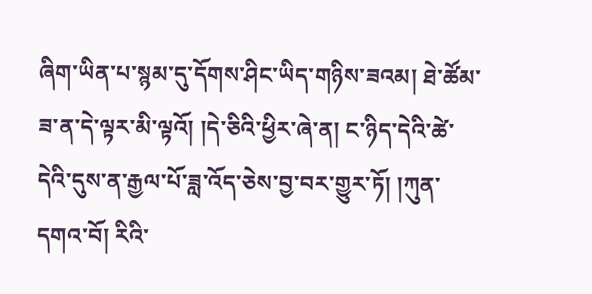ཞིག་ཡིན་པ་སྙམ་དུ་དོགས་ཤིང་ཡིད་གཉིས་ཟའམ། ཐེ་ཚོམ་ཟ་ན་དེ་ལྟར་མི་ལྟའོ། །དེ་ཅིའི་ཕྱིར་ཞེ་ན། ང་ཉིད་དེའི་ཚེ་དེའི་དུས་ན་རྒྱལ་པོ་ཟླ་འོད་ཅེས་བྱ་བར་གྱུར་ཏོ། །ཀུན་དགའ་བོ། རིའི་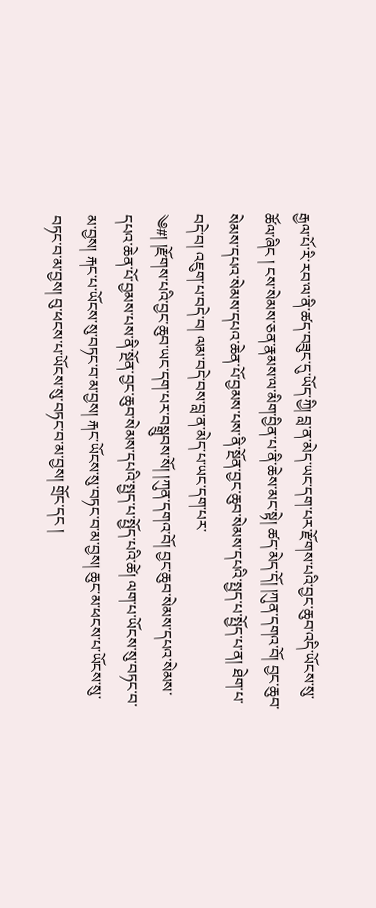རྒྱལ་པོ་རི་རབ་ལ་ནི་ཚད་བཟུང་དུ་ཡོད་ཀྱི། བླ་ན་མེད་ཡང་དག་པར་རྫོགས་པའི་བྱང་ཆུབ་འདི་ཡོངས་སུ་ཚོལ་ཞིང ། ངས་སེམས་ཅན་རྣམས་ལ་མིག་བྱིན་པ་ནི་ཆེས་མང་སྟེ། ཚད་མེད་དོ། །ཀུན་དགའ་བོ། བྱང་ཆུབ་སེམས་དཔའ་སེམས་དཔའ་ཆེན་པོ་བྱམས་པས་ནི་སྔོན་བྱང་ཆུབ་སེམས་དཔའི་སྤྱད་པ་སྤྱོད་པ་ན། ཐེག་པ་བདེ་བ། འཇུག་པ་བདེ་བ། ལམ་བདེ་བས་བླ་ན་མེད་པ་ཡང་དག་པར་
༄#། །རྫོགས་པའི་བྱང་ཆུབ་ཡང་དག་པར་བསྒྲུབས་སོ། །ཀུན་དགའ་བོ། བྱང་ཆུབ་སེམས་དཔའ་སེམས་དཔའ་ཆེན་པོ་བྱམས་པས་ནི་སྔོན་བྱང་ཆུབ་སེམས་དཔའི་སྤྱད་པ་སྤྱོད་པའི་ཚེ། ལག་པ་ཡོངས་སུ་བཏང་བ་མ་བྱས། རྐང་པ་ཡོངས་སུ་བཏང་བ་མ་བྱས། རྐང་ཡོངས་སུ་བཏང་བ་མ་བྱས། ཆུང་མ་ཕངས་པ་ཡོངས་སུ་བཏང་བ་མ་བྱས། བུ་ཕངས་པ་ཡོངས་སུ་བཏང་བ་མ་བྱས། གྲོང་དང །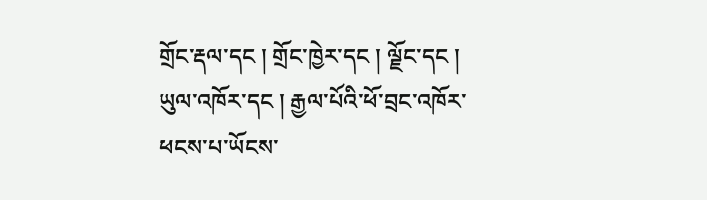གྲོང་རྡལ་དང ། གྲོང་ཁྱེར་དང ། ལྗོང་དང ། ཡུལ་འཁོར་དང ། རྒྱལ་པོའི་ཕོ་བྲང་འཁོར་ཕངས་པ་ཡོངས་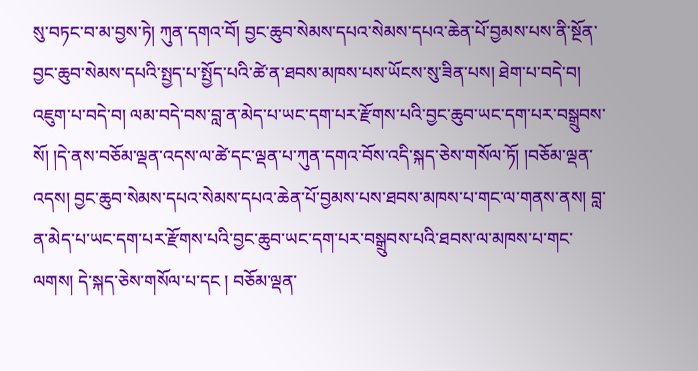སུ་བཏང་བ་མ་བྱས་ཏེ། ཀུན་དགའ་བོ། བྱང་ཆུབ་སེམས་དཔའ་སེམས་དཔའ་ཆེན་པོ་བྱམས་པས་ནི་སྔོན་བྱང་ཆུབ་སེམས་དཔའི་སྤྱད་པ་སྤྱོད་པའི་ཚེ་ན་ཐབས་མཁས་པས་ཡོངས་སུ་ཟིན་པས། ཐེག་པ་བདེ་བ། འཇུག་པ་བདེ་བ། ལམ་བདེ་བས་བླ་ན་མེད་པ་ཡང་དག་པར་རྫོགས་པའི་བྱང་ཆུབ་ཡང་དག་པར་བསྒྲུབས་སོ། །དེ་ནས་བཅོམ་ལྡན་འདས་ལ་ཚེ་དང་ལྡན་པ་ཀུན་དགའ་བོས་འདི་སྐད་ཅེས་གསོལ་ཏོ། །བཅོམ་ལྡན་འདས། བྱང་ཆུབ་སེམས་དཔའ་སེམས་དཔའ་ཆེན་པོ་བྱམས་པས་ཐབས་མཁས་པ་གང་ལ་གནས་ནས། བླ་ན་མེད་པ་ཡང་དག་པར་རྫོགས་པའི་བྱང་ཆུབ་ཡང་དག་པར་བསྒྲུབས་པའི་ཐབས་ལ་མཁས་པ་གང་ལགས། དེ་སྐད་ཅེས་གསོལ་པ་དང ། བཅོམ་ལྡན་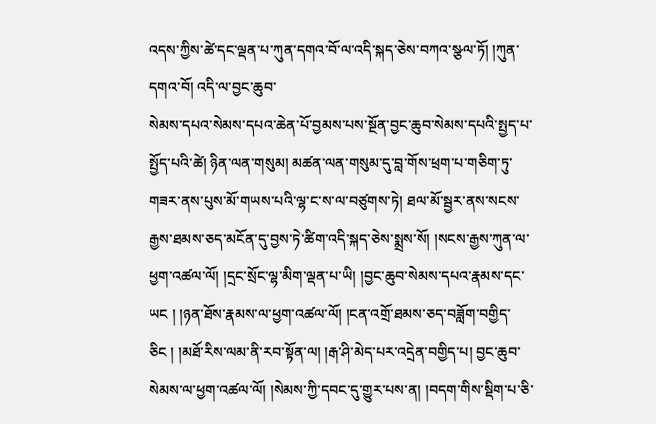འདས་ཀྱིས་ཚེ་དང་ལྡན་པ་ཀུན་དགའ་བོ་ལ་འདི་སྐད་ཅེས་བཀའ་སྩལ་ཏོ། །ཀུན་དགའ་བོ། འདི་ལ་བྱང་ཆུབ་
སེམས་དཔའ་སེམས་དཔའ་ཆེན་པོ་བྱམས་པས་སྔོན་བྱང་ཆུབ་སེམས་དཔའི་སྤྱད་པ་སྤྱོད་པའི་ཚེ། ཉིན་ལན་གསུམ། མཚན་ལན་གསུམ་དུ་བླ་གོས་ཕྲག་པ་གཅིག་ཏུ་གཟར་ནས་པུས་མོ་གཡས་པའི་ལྷ་ང་ས་ལ་བཙུགས་ཏེ། ཐལ་མོ་སྦྱར་ནས་སངས་རྒྱས་ཐམས་ཅད་མངོན་དུ་བྱས་ཏེ་ཚིག་འདི་སྐད་ཅེས་སྨྲས་སོ། །སངས་རྒྱས་ཀུན་ལ་ཕྱག་འཚལ་ལོ། །དྲང་སྲོང་ལྷ་མིག་ལྡན་པ་ཡི། །བྱང་ཆུབ་སེམས་དཔའ་རྣམས་དང་ཡང ། །ཉན་ཐོས་རྣམས་ལ་ཕྱག་འཚལ་ལོ། །ངན་འགྲོ་ཐམས་ཅད་བཟློག་བགྱིད་ཅིང ། །མཐོ་རིས་ལམ་ནི་རབ་སྟོན་ལ། །རྒ་ཤི་མེད་པར་འདྲེན་བགྱིད་པ། བྱང་ཆུབ་སེམས་ལ་ཕྱག་འཚལ་ལོ། །སེམས་ཀྱི་དབང་དུ་གྱུར་པས་ན། །བདག་གིས་སྡིག་པ་ཅི་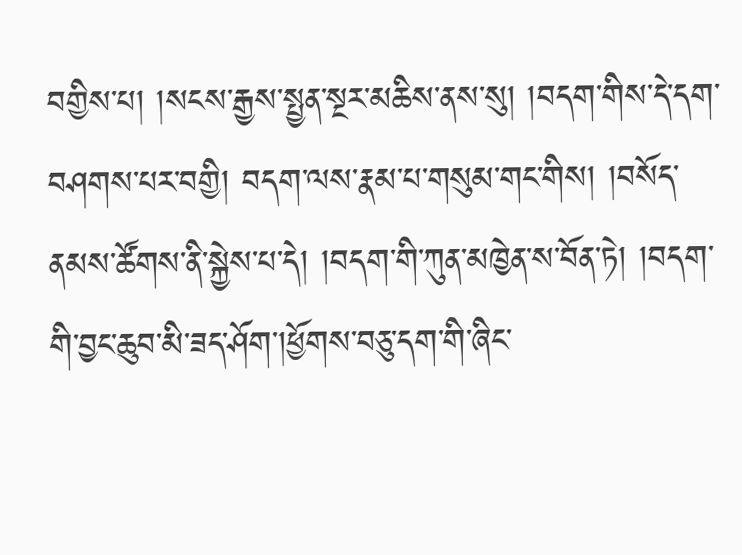བགྱིས་པ། །སངས་རྒྱས་སྤྱན་སྔར་མཆིས་ནས་སུ། །བདག་གིས་དེ་དག་བཤགས་པར་བགྱི། བདག་ལས་རྣམ་པ་གསུམ་གང་གིས། །བསོད་ནམས་ཚོགས་ནི་སྐྱེས་པ་དེ། །བདག་གི་ཀུན་མཁྱེན་ས་བོན་ཏེ། །བདག་གི་བྱང་ཆུབ་མི་ཟད་ཤོག་།ཕྱོགས་བཅུ་དག་གི་ཞིང་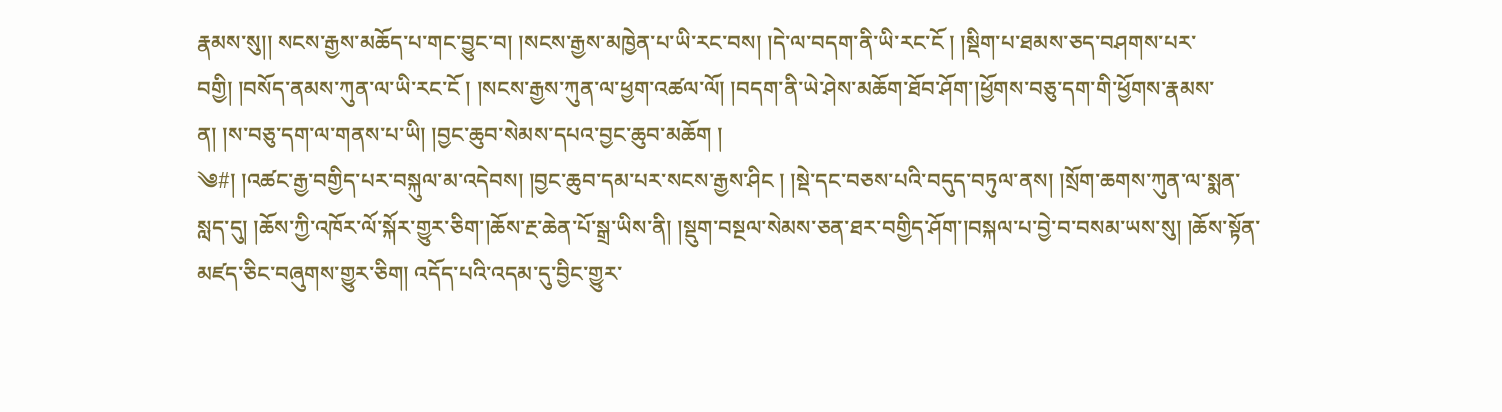རྣམས་སུ།། སངས་རྒྱས་མཆོད་པ་གང་བྱུང་བ། །སངས་རྒྱས་མཁྱེན་པ་ཡི་རང་བས། །དེ་ལ་བདག་ནི་ཡི་རང་ངོ ། །སྡིག་པ་ཐམས་ཅད་བཤགས་པར་བགྱི། །བསོད་ནམས་ཀུན་ལ་ཡི་རང་ངོ ། །སངས་རྒྱས་ཀུན་ལ་ཕྱག་འཚལ་ལོ། །བདག་ནི་ཡེ་ཤེས་མཆོག་ཐོབ་ཤོག་།ཕྱོགས་བཅུ་དག་གི་ཕྱོགས་རྣམས་ན། །ས་བཅུ་དག་ལ་གནས་པ་ཡི། །བྱང་ཆུབ་སེམས་དཔའ་བྱང་ཆུབ་མཆོག །
༄#། །འཚང་རྒྱ་བགྱིད་པར་བསྐུལ་མ་འདེབས། །བྱང་ཆུབ་དམ་པར་སངས་རྒྱས་ཤིང ། །སྡེ་དང་བཅས་པའི་བདུད་བཏུལ་ནས། །སྲོག་ཆགས་ཀུན་ལ་སྨན་སླད་དུ། །ཆོས་ཀྱི་འཁོར་ལོ་སྐོར་གྱུར་ཅིག་།ཆོས་རྔ་ཆེན་པོ་སྒྲ་ཡིས་ནི། །སྡུག་བསྔལ་སེམས་ཅན་ཐར་བགྱིད་ཤོག་།བསྐལ་པ་བྱེ་བ་བསམ་ཡས་སུ། །ཆོས་སྟོན་མཛད་ཅིང་བཞུགས་གྱུར་ཅིག། འདོད་པའི་འདམ་དུ་བྱིང་གྱུར་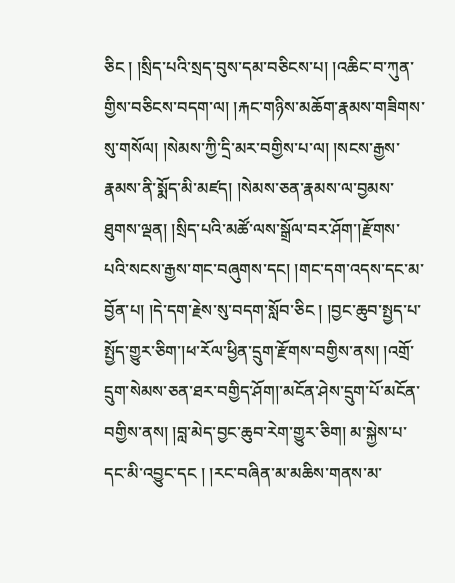ཅིང ། །སྲིད་པའི་སྲད་བུས་དམ་བཅིངས་པ། །འཆིང་བ་ཀུན་གྱིས་བཅིངས་བདག་ལ། །རྐང་གཉིས་མཆོག་རྣམས་གཟིགས་སུ་གསོལ། །སེམས་ཀྱི་དྲི་མར་བགྱིས་པ་ལ། །སངས་རྒྱས་རྣམས་ནི་སྨོད་མི་མཛད། །སེམས་ཅན་རྣམས་ལ་བྱམས་ཐུགས་ལྡན། །སྲིད་པའི་མཚོ་ལས་སྒྲོལ་བར་ཤོག་།རྫོགས་པའི་སངས་རྒྱས་གང་བཞུགས་དང། །གང་དག་འདས་དང་མ་བྱོན་པ། །དེ་དག་རྗེས་སུ་བདག་སློབ་ཅིང ། །བྱང་ཆུབ་སྤྱད་པ་སྤྱོད་གྱུར་ཅིག་།ཕ་རོལ་ཕྱིན་དྲུག་རྫོགས་བགྱིས་ནས། །འགྲོ་དྲུག་སེམས་ཅན་ཐར་བགྱིད་ཤོག།་མངོན་ཤེས་དྲུག་པོ་མངོན་བགྱིས་ནས། །བླ་མེད་བྱང་ཆུབ་རེག་གྱུར་ཅིག། མ་སྐྱེས་པ་དང་མི་འབྱུང་དང ། །རང་བཞིན་མ་མཆིས་གནས་མ་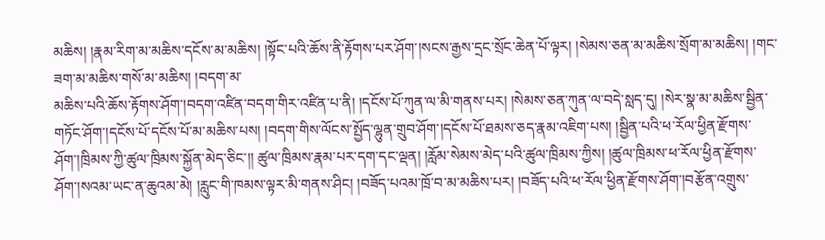མཆིས། །རྣམ་རིག་མ་མཆིས་དངོས་མ་མཆིས། །སྟོང་པའི་ཆོས་ནི་རྟོགས་པར་ཤོག་།སངས་རྒྱས་དྲང་སྲོང་ཆེན་པོ་ལྟར། །སེམས་ཅན་མ་མཆིས་སྲོག་མ་མཆིས། །གང་ཟག་མ་མཆིས་གསོ་མ་མཆིས། །བདག་མ་
མཆིས་པའི་ཆོས་རྟོགས་ཤོག་།བདག་འཛིན་བདག་གིར་འཛིན་པ་ནི། །དངོས་པོ་ཀུན་ལ་མི་གནས་པར། །སེམས་ཅན་ཀུན་ལ་བདེ་སླད་དུ། །སེར་སྣ་མ་མཆིས་སྦྱིན་གཏོང་ཤོག་།དངོས་པོ་དངོས་པོ་མ་མཆིས་པས། །བདག་གིས་ལོངས་སྤྱོད་ལྷུན་གྲུབ་ཤོག་།དངོས་པོ་ཐམས་ཅད་རྣམ་འཇིག་པས། །སྦྱིན་པའི་ཕ་རོལ་ཕྱིན་རྫོགས་ཤོག་།ཁྲིམས་ཀྱི་ཚུལ་ཁྲིམས་སྐྱོན་མེད་ཅིང་།། ཚུལ་ཁྲིམས་རྣམ་པར་དག་དང་ལྡན། །རློམ་སེམས་མེད་པའི་ཚུལ་ཁྲིམས་ཀྱིས། །ཚུལ་ཁྲིམས་ཕ་རོལ་ཕྱིན་རྫོགས་ཤོག་།སའམ་ཡང་ན་ཆུའམ་མེ། །རླུང་གི་ཁམས་ལྟར་མི་གནས་ཤིང། །བཟོད་པའམ་ཁྲོ་བ་མ་མཆིས་པར། །བཟོད་པའི་ཕ་རོལ་ཕྱིན་རྫོགས་ཤོག་།བརྩོན་འགྲུས་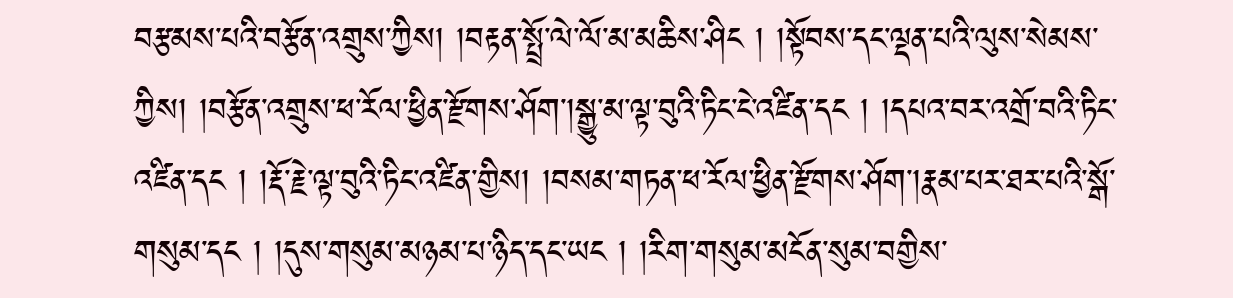བརྩམས་པའི་བརྩོན་འགྲུས་ཀྱིས། །བརྟན་སྤྲོ་ལེ་ལོ་མ་མཆིས་ཤིང ། །སྟོབས་དང་ལྡན་པའི་ལུས་སེམས་ཀྱིས། །བརྩོན་འགྲུས་ཕ་རོལ་ཕྱིན་རྫོགས་ཤོག་།སྒྱུ་མ་ལྟ་བུའི་ཏིང་ངེ་འཛིན་དང ། །དཔའ་བར་འགྲོ་བའི་ཏིང་འཛིན་དང ། །རྡོ་རྗེ་ལྟ་བུའི་ཏིང་འཛིན་གྱིས། །བསམ་གཏན་ཕ་རོལ་ཕྱིན་རྫོགས་ཤོག་།རྣམ་པར་ཐར་པའི་སྒོ་གསུམ་དང ། །དུས་གསུམ་མཉམ་པ་ཉིད་དང་ཡང ། །རིག་གསུམ་མངོན་སུམ་བགྱིས་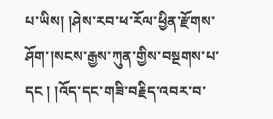པ་ཡིས། །ཤེས་རབ་ཕ་རོལ་ཕྱིན་རྫོགས་ཤོག་།སངས་རྒྱས་ཀུན་གྱིས་བསྔགས་པ་དང ། །འོད་དང་གཟི་བརྗིད་འབར་བ་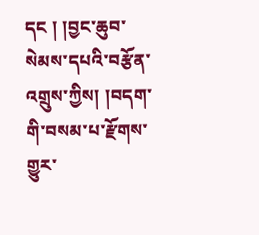དང ། །བྱང་ཆུབ་སེམས་དཔའི་བརྩོན་འགྲུས་ཀྱིས། །བདག་གི་བསམ་པ་རྫོགས་གྱུར་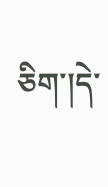ཅིག་།དེ་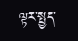ལྟར་སྤྱད་